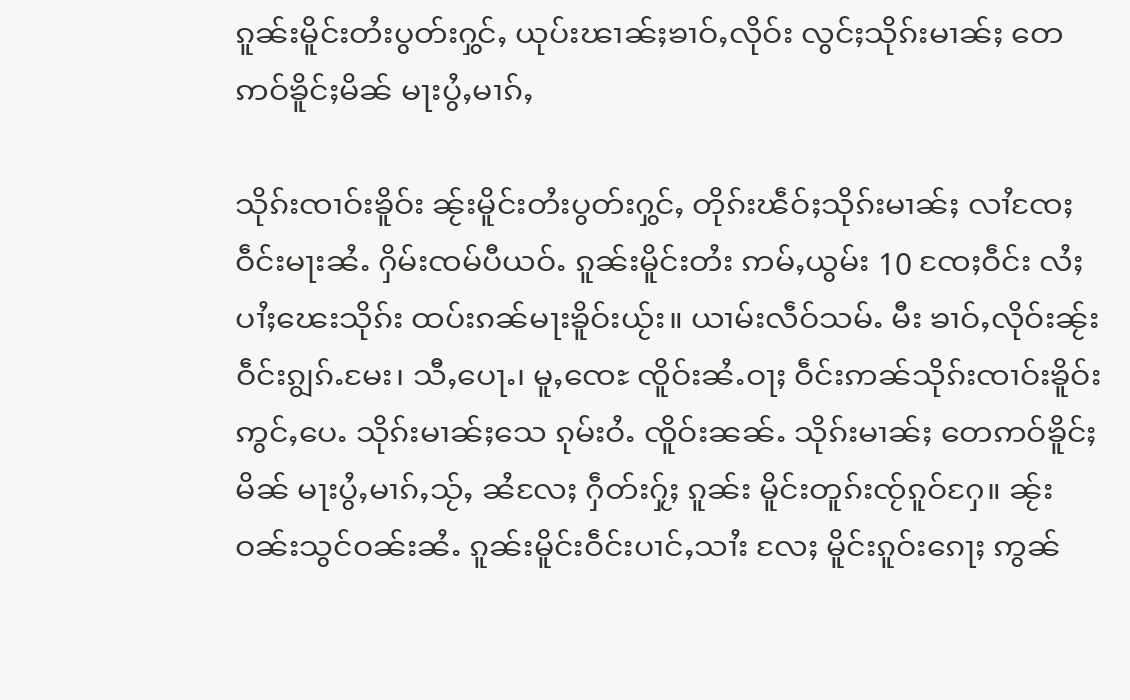ၵူၼ်းမိူင်းတႆးပွတ်းႁွင်ႇ ယုပ်းၽၢၼ်ႈၶၢဝ်ႇလိုဝ်း လွင်ႈသိုၵ်းမၢၼ်ႈ တေဢဝ်ၶိူင်ႈမိၼ် မႃးပွႆႇမၢၵ်ႇ

သိုၵ်းၸၢဝ်းၶိူဝ်း ၼႂ်းမိူင်းတႆးပွတ်းႁွင်ႇ တိုၵ်းၽဵဝ်ႈသိုၵ်းမၢၼ်ႈ လၢႆၸႄႈဝဵင်းမႃးၼႆႉ ႁိမ်းၸမ်ပီယဝ်ႉ ၵူၼ်းမိူင်းတႆး ဢမ်ႇယွမ်း 10 ၸႄႈဝဵင်း လႆႈပၢႆႈၽေးသိုၵ်း ထပ်းၵၼ်မႃးၶိူဝ်းယႂ်း။ ယၢမ်းလဵဝ်သမ်ႉ မီး ၶၢဝ်ႇလိုဝ်းၼႂ်းဝဵင်းၵျွၵ်ႉမႄး၊ သီႇပေႃႉ၊ မူႇၸေႊ ၸိူဝ်းၼႆႉဝႃႈ ဝဵင်းဢၼ်သိုၵ်းၸၢဝ်းၶိူဝ်းဢွင်ႇပေႉ သိုၵ်းမၢၼ်ႈသေ ၵုမ်းဝႆႉ ၸိူဝ်းၼၼ်ႉ သိုၵ်းမၢၼ်ႈ တေဢဝ်ၶိူင်ႈမိၼ် မႃးပွႆႇမၢၵ်ႇသႂ်ႇ ၼႆလႄႈ ႁဵတ်းႁႂ်ႈ ၵူၼ်း မိူင်းတူၵ်းၸႂ်ၵူဝ်ႁႄ။ ၼႂ်းဝၼ်းသွင်ဝၼ်းၼႆႉ ၵူၼ်းမိူင်းဝဵင်းပၢင်ႇသၢႆး လႄႈ မိူင်းၵူဝ်းၵေႃႈ ဢွၼ်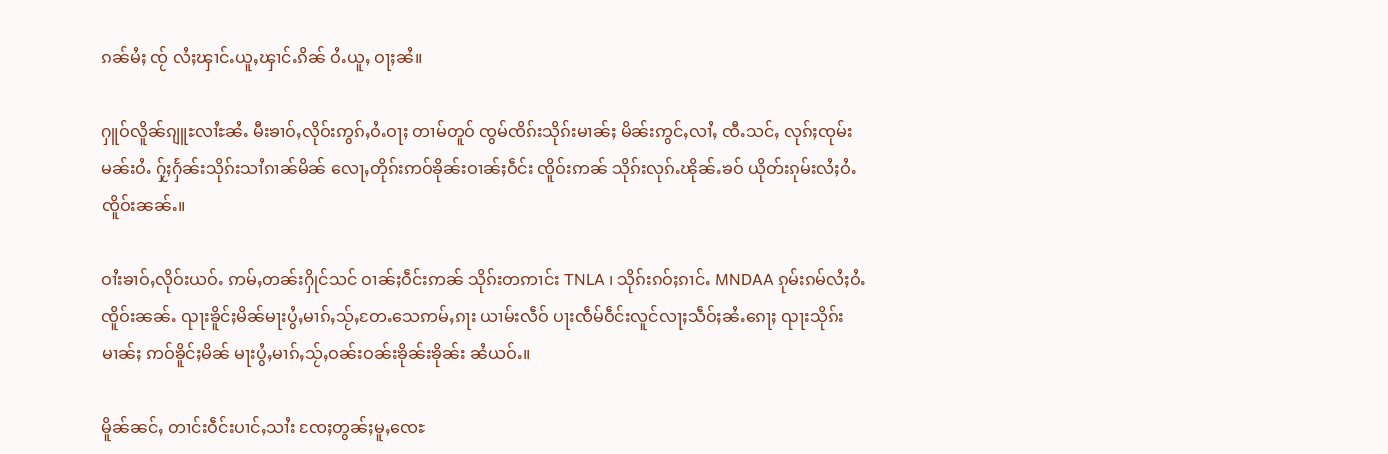ၵၼ်မႆႈ ၸႂ် လႆႈၾၢင်ႉယူႇၾၢင်ႉၵိၼ် ဝႆႉယူႇ ဝႃႈၼႆ။

ႁူဝ်လိူၼ်ၵျူႊလၢႆႊၼႆႉ မီးၶၢဝ်ႇလိုဝ်းဢွၵ်ႇဝႆႉဝႃႈ တၢမ်တူဝ် ၸွမ်ၸိၵ်းသိုၵ်းမၢၼ်ႈ မိၼ်းဢွင်ႇလၢႆႇ ၸီႉသင်ႇ လုၵ်ႈၸုမ်းမၼ်းဝႆႉ ႁႂ်ႈႁႅၼ်းသိုၵ်းသၢႆၵၢၼ်မိၼ် လေႃႇတိုၵ်းဢဝ်ၶိုၼ်းဝၢၼ်ႈဝဵင်း ၸိူဝ်းဢၼ် သိုၵ်းလုၵ်ႉၽိုၼ်ႉၶဝ် ယိုတ်းၵုမ်းလႆႈဝႆႉ ၸိူဝ်းၼၼ်ႉ။

ဝၢႆးၶၢဝ်ႇလိုဝ်းယဝ်ႉ ဢမ်ႇတၼ်းႁိုင်သင် ဝၢၼ်ႈဝဵင်းဢၼ် သိုၵ်းတဢၢင်း TNLA ၊ သိုၵ်းၵဝ်ႈၵၢင်ႉ MNDAA ၵုမ်းၵမ်လႆႈဝႆႉ ၸိူဝ်းၼၼ်ႉ ၺႃးၶိူင်ႈမိၼ်မႃးပွႆႇမၢၵ်ႇသႂ်ႇတႄႉသေဢမ်ႇၵႃး ယၢမ်းလဵဝ် ပႃးၸဵမ်ဝဵင်းလူင်လႃႈသဵဝ်ႈၼႆႉၵေႃႈ ၺႃးသိုၵ်းမၢၼ်ႈ ဢဝ်ၶိူင်ႈမိၼ် မႃးပွႆႇမၢၵ်ႇသႂ်ႇဝၼ်းဝၼ်းၶိုၼ်းၶိုၼ်း ၼႆယဝ်ႉ။

မိူၼ်ၼင်ႇ တၢင်းဝဵင်းပၢင်ႇသၢႆး ၸႄႈတွၼ်ႈမူႇၸေႊ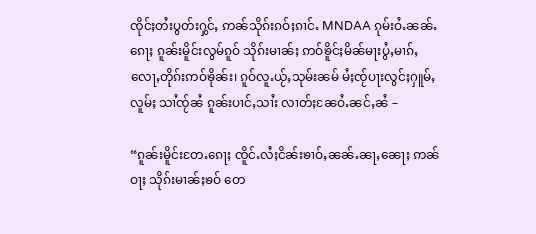ၸိုင်ႈတႆးပွတ်းႁွင်ႇ ဢၼ်သိုၵ်းၵဝ်ႈၵၢင်ႉ MNDAA ၵုမ်းဝႆႉၼၼ်ႉ ၵေႃႈ ၵူၼ်းမိူင်းလွမ်ၵူဝ် သိုၵ်းမၢၼ်ႈ ဢဝ်ၶိူင်ႈမိၼ်မႃးပွႆႇမၢၵ်ႇ လေႃႇတိုၵ်းဢဝ်ၶိုၼ်း၊ ၵူဝ်လူႉယႂ်ႇသုမ်းၼမ် မႆႈၸႂ်ပႃးလွင်ႈႁူမ်ႇလူမ်ႈ သၢႆၸႂ်ၼႆ ၵူၼ်းပၢင်ႇသၢႆး လၢတ်ႈၼႄဝႆႉၼင်ႇၼႆ –

“ၵူၼ်းမိူင်းတႄႉၵေႃႈ ၸိူင်ႉလႆႈငိၼ်းၶၢဝ်ႇၼၼ်ႉၼႃႇၼေႃႈ ဢၼ်ဝႃႈ သိုၵ်းမၢၼ်ႈၶဝ် တေ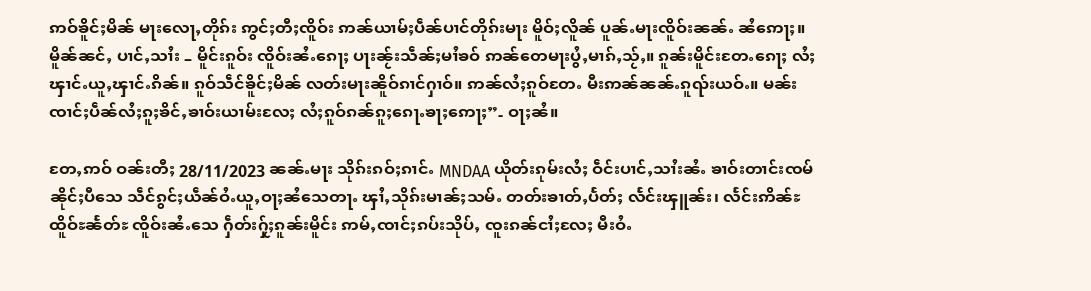ဢဝ်ၶိူင်ႈမိၼ် မႃးလေႃႇတိုၵ်း ဢွင်ႈတီႈၸိူဝ်း ဢၼ်ယၢမ်ႈပဵၼ်ပၢင်တိုၵ်းမႃး မိူဝ်ႈလိူၼ် ပူၼ်ႉမႃးၸိူဝ်းၼၼ်ႉ ၼႆဢေႃႈ။ မိူၼ်ၼင်ႇ ပၢင်ႇသၢႆး – မိူင်းၵူဝ်း ၸိူဝ်းၼႆႉၵေႃႈ ပႃးၼႂ်းသဵၼ်ႈမၢႆၶဝ် ဢၼ်တေမႃးပွႆႇမၢၵ်ႇသႂ်ႇ။ ၵူၼ်းမိူင်းတႄႉၵေႃႈ လႆႈၾၢင်ႉယူႇၾၢင်ႉၵိၼ်။ ၵူဝ်သဵင်ၶိူင်ႈမိၼ် လတ်းမႃးၼိူဝ်ၵၢင်ႁၢဝ်။ ဢၼ်လႆႈၵူဝ်တႄႉ မီးဢၼ်ၼၼ်ႉၵူၺ်းယဝ်ႉ။ မၼ်းၸၢင်ႈပဵၼ်လႆႈၵူႈၶိင်ႇၶၢဝ်းယၢမ်းလႄႈ လႆႈၵူဝ်ၵၼ်ၵူႈၵေႃႉၶႃႈဢေႃႈ”- ဝႃႈၼႆ။

တႄႇဢဝ် ဝၼ်းတီႈ 28/11/2023 ၼၼ်ႉမႃး သိုၵ်းၵဝ်ႈၵၢင်ႉ MNDAA ယိုတ်းၵုမ်းလႆႈ ဝဵင်းပၢင်ႇသၢႆးၼႆႉ ၶၢဝ်းတၢင်းၸမ် ၼိုင်ႈပီသေ သဵင်ၵွင်ႈယဵၼ်ဝႆႉယူႇဝႃႈၼႆသေတႃႉ ၾၢႆႇသိုၵ်းမၢၼ်ႈသမ်ႉ တတ်းၶၢတ်ႇပႅတ်ႈ လႅင်းၾူၼ်း၊ လႅင်းဢိၼ်ႊထိူဝ်ႊၼႅတ်ႊ ၸိူဝ်းၼႆႉသေ ႁဵတ်းႁႂ်ႈၵူၼ်းမိူင်း ဢမ်ႇၸၢင်ႈၵပ်းသိုပ်ႇ ၸူးၵၼ်ငၢႆႈလႄႈ မီးဝႆႉ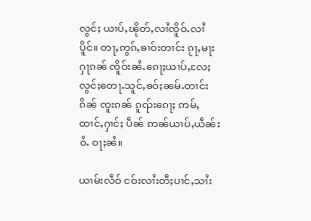လွင်ႈ ယၢပ်ႇၽိုတ်ႇလၢႆၸိူဝ်ႉလၢႆပိူင်။ တႃႇဢွၵ်ႇၶၢဝ်းတၢင်း ၵႂႃႇမႃးႁႃၵၼ် ၸိူဝ်းၼႆႉၵေႃႈယၢပ်ႇလႄႈ လွင်ႈတေႃႉသူင်ႇၶဝ်ႈၼမ်ႉတၢင်းၵိၼ် ၸူးၵၼ် ၵူၺ်းၵေႃႈ ဢမ်ႇထၢင်ႇႁၢင်ႈ ပဵၼ် ဢၼ်ယၢပ်ႇယဵၼ်းဝႆႉ ဝႃႈၼႆ။

ယၢမ်းလဵဝ် ငဝ်းလၢႆးတီႈပၢင်ႇသၢႆး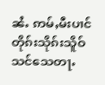ၼႆႉ ဢမ်ႇမီးပၢင်တိုၵ်းသိုၵ်းသိူဝ်သင်သေတႃႉ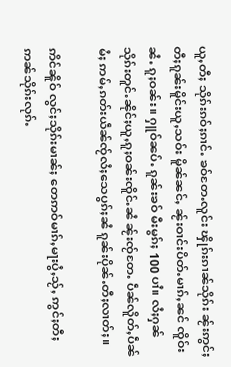ယူႇတီႈ သိုၵ်းၵဝ်ႈၵၢင်ႉ ၶဝ်တႄႉလူင်း ၾိုၵ်းၵၢၼ်သိုၵ်း ၼႂ်းဢွင်ႈတီႈၵူၼ်းမိူင်းယူႇသဝ်း မိူၼ်ၼင်ႇ ၼႂ်းဝၢင်းပိတ်ႉမၢၵ်ႇၼင် ၸိူဝ်းၼႆႉ ၵူႈဝၼ်း။ ႁူဝ်ၼပ်ႉ ၵူၼ်းၶဝ် မီးမွၵ်ႈ 100 ပၢႆ။ လႆႈႁၼ်သိုၵ်းတူင်ႉၼိုင်ႈယူႇၵူႈဝၼ်းၸိူင်ႉၼႆ ၼႂ်းၸႂ်တႄႉ ပဵၼ်လိူတ်ႇပဵၼ်မႆႈ ဢမ်ႇၵတ်းယဵၼ်ၸႂ်လႆႈသေပွၵ်ႈၼႆ ၵူၼ်းပိုၼ်ႉတီႈလၢတ်ႈ။

ဢိင်ၼိူဝ် လွင်ႈသိုၵ်းမၢၼ်ႈ တေဢဝ်မၢၵ်ႇမႃးပွႆႇသႂ်ႇ ဢွင်ႈတီႈ ဢၼ်သိုၵ်းလုၵ်ႉ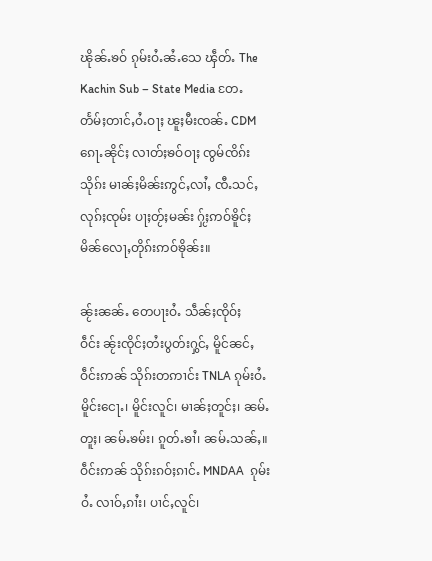ၽိုၼ်ႉၶဝ် ၵုမ်းဝႆႉၼႆႉသေ ၾဵတ်ႉ The Kachin Sub – State Media တႄႉ တႅမ်ႈတၢင်ႇဝႆႉဝႃႈ ၽူႈမီးၸၼ်ႉ CDM ၵေႃႉၼိုင်ႈ လၢတ်ႈၶဝ်ဝႃႈ ၸွမ်ၸိၵ်းသိုၵ်း မၢၼ်ႈမိၼ်းဢွင်ႇလၢႆႇ ၸီႉသင်ႇလုၵ်ႈၸုမ်း ပႃႈတႂ်ႈမၼ်း ႁႂ်ႈဢဝ်ၶိူင်ႈ မိၼ်လေႃႇတိုၵ်းဢဝ်ၶိုၼ်း။

ၼႂ်းၼၼ်ႉ တေပႃးဝႆႉ သဵၼ်ႈၸိုဝ်ႈဝဵင်း ၼႂ်းၸိုင်ႈတႆးပွတ်းႁွင်ႇ မိူင်ၼင်ႇ ဝဵင်းဢၼ် သိုၵ်းတဢၢင်း TNLA ၵုမ်းဝႆႉ မိူင်းငေႃႉ၊ မိူင်းလူင်၊ မၢၼ်ႈတူင်ႈ၊ ၼမ်ႉတူႈ၊ ၼမ်ႉၶမ်း၊ ၵူတ်ႉၶၢႆ၊ ၼမ်ႉသၼ်ႇ။ ဝဵင်းဢၼ် သိုၵ်းၵဝ်ႈၵၢင်ႉ MNDAA  ၵုမ်းဝႆႉ လၢဝ်ႇၵၢႆး၊ ပၢင်ႇလူင်၊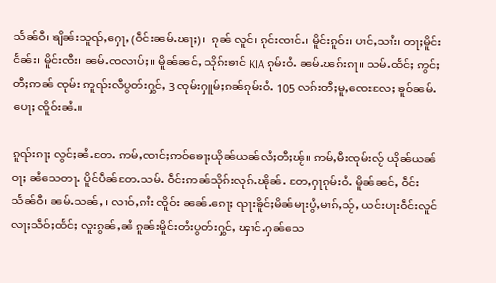သႅၼ်ဝီ၊ ၶျိၼ်းသူၺ်ႇႁေႃႇ (ဝဵင်းၼမ်ႉၽႃႈ)၊  ၵုၼ် လူင်၊ ၵုင်းၸၢင်ႉ၊ မိူင်းၵူဝ်း၊ ပၢင်ႇသၢႆး၊ တႃႈမိူင်းငႅၼ်း၊ မိူင်းၸီး၊ ၼမ်ႉၸလၢပ်ႈ။ မိူၼ်ၼင်ႇ သိုၵ်းၶၢင် KIA ၵုမ်းဝႆႉ ၼမ်ႉၽၵ်းၵႃ။ သမ်ႉထႅင်ႈ ဢွင်ႈတီႈဢၼ် ၸုမ်း ဢူၺ်းလီပွတ်းႁွင်ႇ 3 ၸုမ်းႁူမ်ႈၵၼ်ၵုမ်းဝႆႉ 105 လၵ်းတီႈမူႇၸေႊလႄႈ ၶူဝ်ၼမ်ႉပေႃႈ ၸိူဝ်းၼႆႉ။

ၵူၺ်းၵႃႈ လွင်ႈၼႆႉတႄႉ ဢမ်ႇၸၢင်ႈဢဝ်ၶေႃႈယိုၼ်ယၼ်လႆႈတီႈၽႂ်။ ဢမ်ႇမီးၸုမ်းလႂ် ယိုၼ်ယၼ်ဝႃႈ ၼႆသေတႃႉ ပိူင်ပဵၼ်တႄႉသမ်ႉ ဝဵင်းဢၼ်သိုၵ်းလုၵ်ႉၽိုၼ်ႉ တႄႇႁႃၵုမ်းဝႆႉ မိူၼ်ၼင်ႇ ဝဵင်းသႅၼ်ဝီ၊ ၼမ်ႉသၼ်ႇ ၊ လၢဝ်ႇၵၢႆး ၸိူဝ်း ၼၼ်ႉၵေႃႈ ၺႃးၶိူင်ႈမိၼ်မႃးပွႆႇမၢၵ်ႇသႂ်ႇ ယင်းပႃးဝဵင်းလူင်လႃႈသဵဝ်ႈထႅင်ႈ လူးၵွၼ်ႇၼႆ ၵူၼ်းမိူင်းတႆးပွတ်းႁွင်ႇ ၾၢင်ႉႁၼ်သေ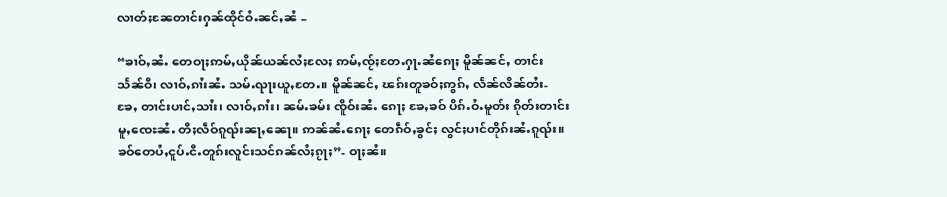လၢတ်ႈၼႄတၢင်းႁၼ်ထိုင်ဝႆႉၼင်ႇၼႆ –

“ၶၢဝ်ႇၼႆႉ တေဝႃႈဢမ်ႇယိုၼ်ယၼ်လႆႈလႄႈ ဢမ်ႇၸႂ်ႈတႄႉႁႃႉၼႆၵေႃႈ မိူၼ်ၼင်ႇ တၢင်းသႅၼ်ဝီ၊ လၢဝ်ႇၵၢႆးၼႆႉ သမ်ႉၺႃးယူႇတႄႉ။ မိူၼ်ၼင်ႇ ၽၵ်းတူၶဝ်ႈဢွၵ်ႇ လႅၼ်လိၼ်တႆး- ၶႄႇ တၢင်းပၢင်ႇသၢႆး၊ လၢဝ်ႇၵၢႆး၊ ၼမ်ႉၶမ်း ၸိူဝ်းၼႆႉ ၵေႃႈ ၶႄႇၶဝ် ပိၵ်ႉဝႆႉမူတ်း ၵိုတ်းတၢင်းမူႇၸေႊၼႆႉ တီႈလဵဝ်ၵူၺ်းၼႃႇၼေႃ။ ဢၼ်ၼႆႉၵေႃႈ တေၵဵဝ်ႇၶွင်ႈ လွင်ႈပၢင်တိုၵ်းၼႆႉၵူၺ်း။ ၶဝ်တေပႆႇငူပ်ႉငီႉတူၵ်းလူင်းသင်ၵၼ်လႆႈၵႂႃႈ”- ဝႃႈၼႆ။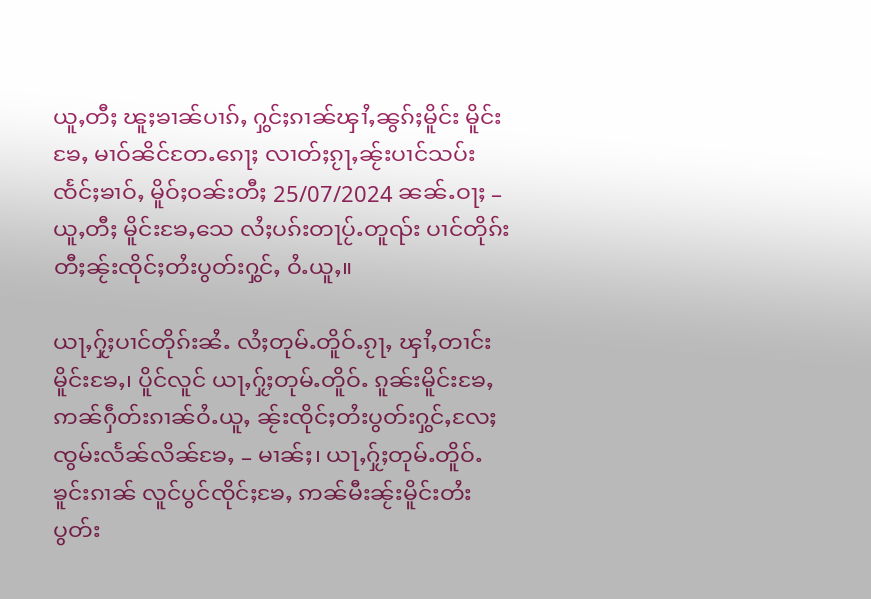ယူႇတီႈ ၽူႈၶၢၼ်ပၢၵ်ႇ ႁွင်ႈၵၢၼ်ၾၢႆႇၼွၵ်ႈမိူင်း မိူင်းၶႄႇ မၢဝ်ၼိင်တႄႉၵေႃႈ လၢတ်ႈၵႂႃႇၼႂ်းပၢင်သပ်း ၸႅင်ႈၶၢဝ်ႇ မိူဝ်ႈဝၼ်းတီႈ 25/07/2024 ၼၼ်ႉဝႃႈ – ယူႇတီႈ မိူင်းၶႄႇသေ လႆႈပၵ်းတႃပႂ်ႉတူၺ်း ပၢင်တိုၵ်း တီႈၼႂ်းၸိုင်ႈတႆးပွတ်းႁွင်ႇ ဝႆႉယူႇ။

ယႃႇႁႂ်ႈပၢင်တိုၵ်းၼႆႉ လႆႈတုမ်ႉတိူဝ်ႉၵႂႃႇ ၾၢႆႇတၢင်းမိူင်းၶႄႇ၊ ပိူင်လူင် ယႃႇႁႂ်ႈတုမ်ႉတိူဝ်ႉ ၵူၼ်းမိူင်းၶႄႇ ဢၼ်ႁဵတ်းၵၢၼ်ဝႆႉယူႇ ၼႂ်းၸိုင်ႈတႆးပွတ်းႁွင်ႇလႄႈ ၸွမ်းလႅၼ်လိၼ်ၶႄႇ – မၢၼ်ႈ၊ ယႃႇႁႂ်ႈတုမ်ႉတိူဝ်ႉ ၶူင်းၵၢၼ် လူင်ပွင်ၸိုင်ႈၶႄႇ ဢၼ်မီးၼႂ်းမိူင်းတႆးပွတ်း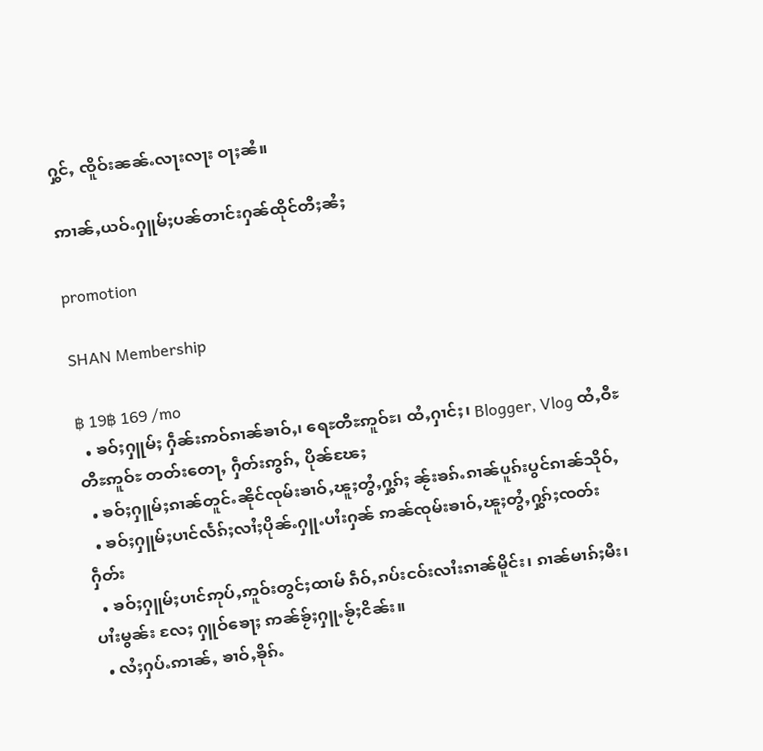ႁွင်ႇ ၸိူဝ်းၼၼ်ႉလႃးလႃး ဝႃႈၼႆ။

ဢၢၼ်ႇယဝ်ႉႁူမ်ႈပၼ်တၢင်းႁၼ်ထိုင်တီႈၼႆႈ

promotion

SHAN Membership

฿ 19฿ 169 /mo
  • ၶဝ်ႈႁူမ်ႈ ႁဵၼ်းဢဝ်ၵၢၼ်ၶၢဝ်ႇ၊ ရေႊတီႊဢူဝ်ႊ၊ ထႆႇႁၢင်ႈ၊ Blogger, Vlog ထႆႇဝီႊတီႊဢူဝ်ႊ တတ်းတေႃႇ ႁဵတ်းဢွၵ်ႇ ပိုၼ်ၽႄႈ
  • ၶဝ်ႈႁူမ်ႈၵၢၼ်တူင်ႉၼိုင်ၸုမ်းၶၢဝ်ႇၽူႈတွႆႇႁွၵ်ႈ ၼႂ်းၶၵ်ႉၵၢၼ်ပူၵ်းပွင်ၵၢၼ်သိုဝ်ႇ
  • ၶဝ်ႈႁူမ်ႈပၢင်လႅၵ်ႈလၢႆႈပိုၼ်ႉႁူႉပၢႆးႁၼ် ဢၼ်ၸုမ်းၶၢဝ်ႇၽူႈတွႆႇႁွၵ်ႈၸတ်းႁဵတ်း
  • ၶဝ်ႈႁူမ်ႈပၢင်ဢုပ်ႇဢူဝ်းတွင်ႈထၢမ် ၵဵဝ်ႇၵပ်းငဝ်းလၢႆးၵၢၼ်မိူင်း၊ ၵၢၼ်မၢၵ်ႈမီး၊ ပၢႆးမွၼ်း လႄႈ ႁူဝ်ၶေႃႈ ဢၼ်ၶႂ်ႈႁူႉၶႂ်ႈငိၼ်း။
  • လႆႈႁပ်ႉဢၢၼ်ႇ ၶၢဝ်ႇၶိုၵ်ႉ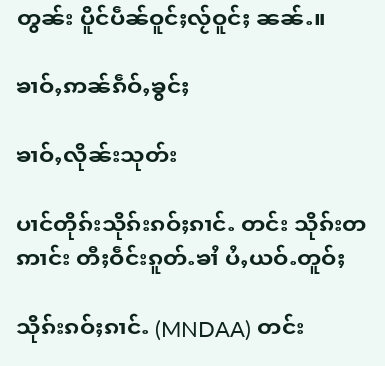တွၼ်း ပိူင်ပဵၼ်ဝူင်ႈလႂ်ဝူင်ႈ ၼၼ်ႉ။

ၶၢဝ်ႇဢၼ်ၵဵဝ်ႇၶွင်ႈ

ၶၢဝ်ႇလိုၼ်းသုတ်း

ပၢင်တိုၵ်းသိုၵ်းၵဝ်ႈၵၢင်ႉ တင်း သိုၵ်းတဢၢင်း တီႈဝဵင်းၵူတ်ႉၶၢႆ ပႆႇယဝ်ႉတူဝ်ႈ

သိုၵ်းၵဝ်ႈၵၢင်ႉ (MNDAA) တင်း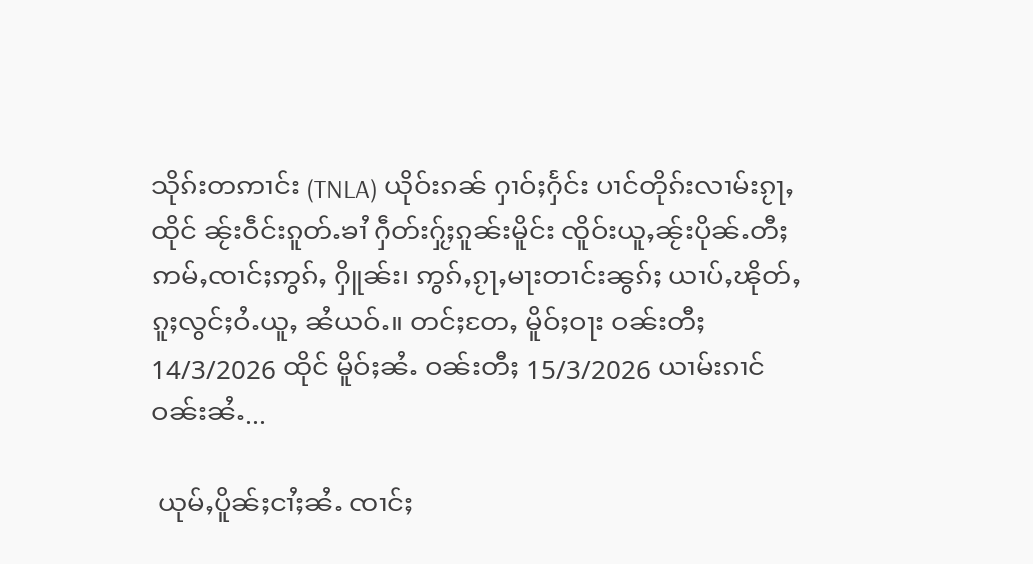သိုၵ်းတဢၢင်း (TNLA) ယိုဝ်းၵၼ် ႁၢဝ်ႈႁႅင်း ပၢင်တိုၵ်းလၢမ်းၵႂႃႇထိုင် ၼႂ်းဝဵင်းၵူတ်ႉၶၢႆ ႁဵတ်းႁႂ်ႈၵူၼ်းမိူင်း ၸိူဝ်းယူႇၼႂ်းပိုၼ်ႉတီႈ ဢမ်ႇၸၢင်ႈဢွၵ်ႇ ႁိူၼ်း၊ ဢွၵ်ႇၵႂႃႇမႃးတၢင်းၼွၵ်ႈ ယၢပ်ႇၽိုတ်ႇၵူႈလွင်ႈဝႆႉယူႇ ၼႆယဝ်ႉ။ တင်ႈတႄႇ မိူဝ်ႈဝႃး ဝၼ်းတီႈ 14/3/2026 ထိုင် မိူဝ်ႈၼႆႉ ဝၼ်းတီႈ 15/3/2026 ယၢမ်းၵၢင်ဝၼ်းၼႆႉ...

 ယုမ်ႇပိူၼ်ႈငၢႆႈၼႆႉ ၸၢင်ႈ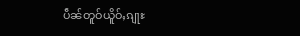ပဵၼ်တူဝ်ယိူဝ်ႇၵျႃႊ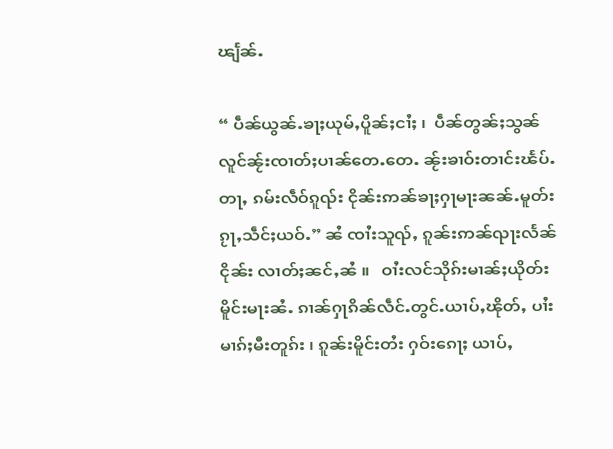ၽျႅၼ်ႉ

“ ပဵၼ်ယွၼ်ႉၶႃႈယုမ်ႇပိူၼ်ႈငၢႆႈ ၊  ပဵၼ်တွၼ်ႈသွၼ်လူင်ၼႂ်းၸၢတ်ႈပၢၼ်တေႉတေႉ ၼႂ်းၶၢဝ်းတၢင်းၽႅပ်ႉတႃႇ ၵမ်းလဵဝ်ၵူၺ်း ငိုၼ်းဢၼ်ၶႃႈႁႃမႃးၼၼ်ႉမူတ်းၵႂႃႇသဵင်ႈယဝ်ႉ” ၼႆ ၸၢႆးသူၺ်ႇ ၵူၼ်းဢၼ်ၺႃးလႅၼ်ငိုၼ်း လၢတ်ႈၼင်ႇၼႆ ။   ဝၢႆးလင်သိုၵ်းမၢၼ်ႈယိုတ်းမိူင်းမႃးၼႆႉ ၵၢၼ်ႁႃၵိၼ်လဵင်ႉတွင်ႉယၢပ်ႇၽိုတ်ႇ ပၢႆးမၢၵ်ႈမီးတူၵ်း ၊ ၵူၼ်းမိူင်းတႆး ႁဝ်းၵေႃႈ ယၢပ်ႇ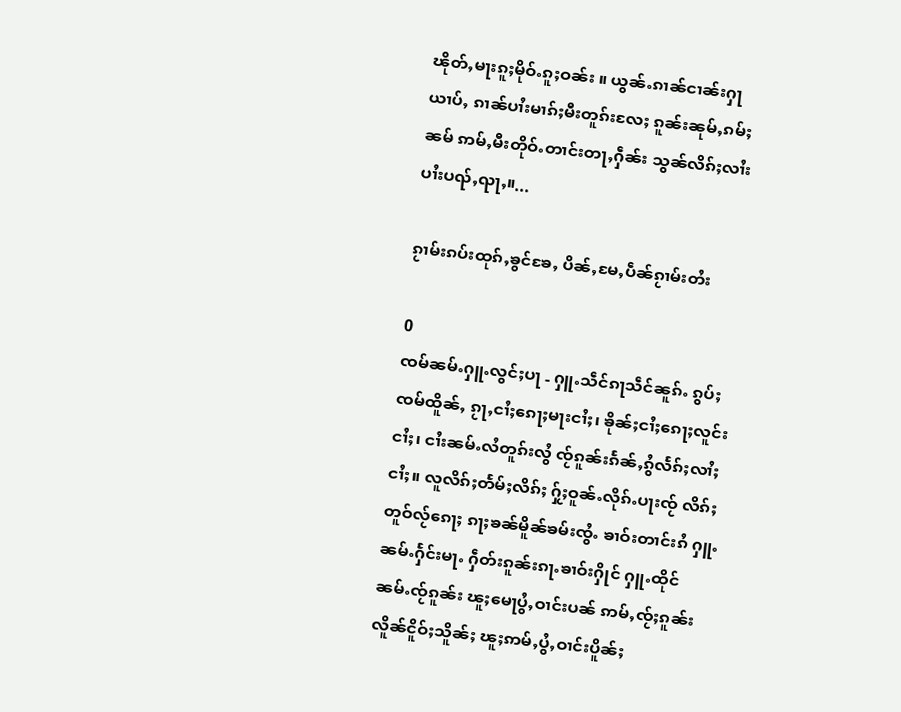ၽိုတ်ႇမႃးၵူႈမိုဝ်ႉၵူႈဝၼ်း ။ ယွၼ်ႉၵၢၼ်ငၢၼ်းႁႃယၢပ်ႇ ၵၢၼ်ပၢႆးမၢၵ်ႈမီးတူၵ်းလႄႈ ၵူၼ်းၼုမ်ႇၵမ်ႈၼမ် ဢမ်ႇမီးတိုဝ်ႉတၢင်းတႃႇႁဵၼ်း သွၼ်လိၵ်ႈလၢႆးပၢႆးပၺ်ႇၺႃႇ။...

ၵႂၢမ်းၵပ်းထုၵ်ႇၶွင်ၶႄႇ ပိၼ်ႇမႄႇပဵၼ်ၵႂၢမ်းတႆး

0
ၸမ်ၼမ်ႉႁူႉလွင်ႈပႃ - ႁူႉသဵင်ၵႃသဵင်ၼူၵ်ႉ ၵွပ်ႈၸမ်ထိူၼ်ႇ ၵႂႃႇငၢႆႈၵေႃႈမႃးငၢႆႈ၊ ၶိုၼ်ႈငၢႆႈၵေႃႈလူင်းငၢႆႈ၊ ငၢႆးၼမ်ႉလႆတူၵ်းလွႆ ၸႂ်ၵူၼ်းၵႅၼ်ႇၵွႆလႅၵ်ႈလၢႆႈငၢႆႈ။ လူလိၵ်ႈတႅမ်ႈလိၵ်ႈ ႁႂ်ႈဝူၼ်ႉလိုၵ်ႉပႃးၸႂ် လိၵ်ႈတူဝ်လႂ်ၵေႃႈ ၵႃႈၶၼ်မိူၼ်ၶမ်းၸွႆႉ ၶၢဝ်းတၢင်းၵႆ ႁူႉၼမ်ႉႁႅင်းမႃႉ ႁဵတ်းၵူၼ်းၵႃႉၶၢဝ်းႁိုင် ႁူႉထိုင်ၼမ်ႉၸႂ်ၵူၼ်း ၽူႈမေႃပွႆႇဝၢင်းပၼ် ဢမ်ႇၸႂ်ႈၵူၼ်းလိူၼ်ငိူဝ်ႈသိူၼ်ႈ ၽူႈဢမ်ႇပွႆႇဝၢင်းပိူၼ်ႈ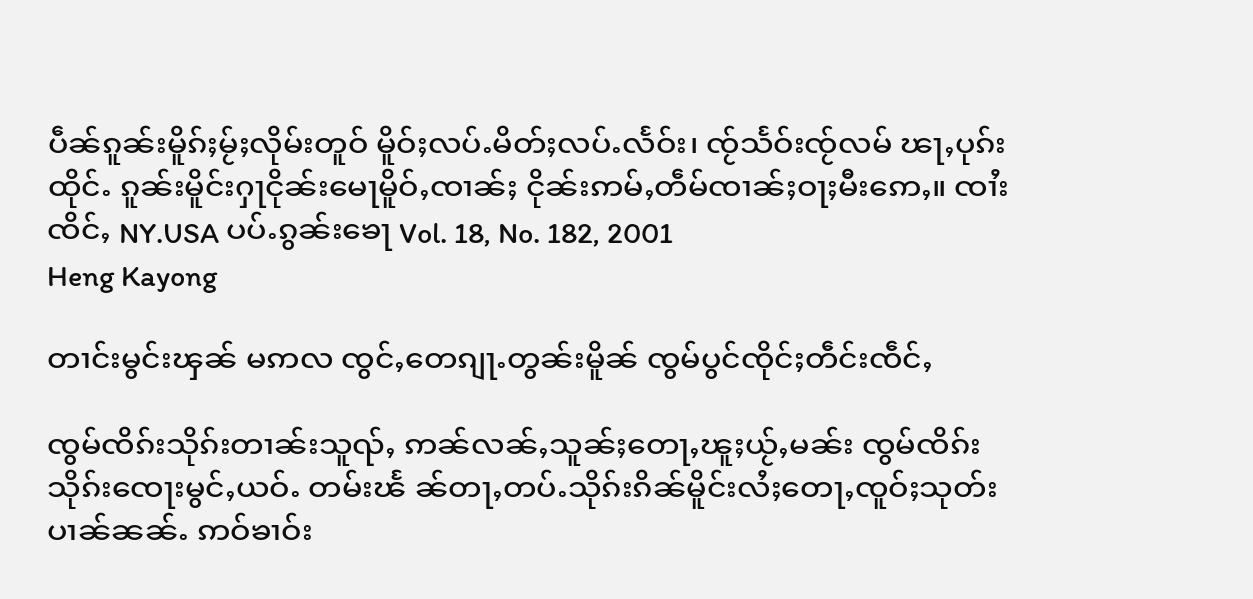ပဵၼ်ၵူၼ်းမိူၵ်ႈမႂ်ႈလိုမ်းတူဝ် မိူဝ်ႈလပ်ႉမိတ်ႈလပ်ႉလႅဝ်း၊ ၸႂ်သႅဝ်းၸႂ်လမ် ၽႃႇပုၵ်းထိုင်ႉ ၵူၼ်းမိူင်းႁႃငိုၼ်းမေႃမိူဝ်ႇၸၢၼ်ႈ ငိုၼ်းဢမ်ႇတဵမ်ၸၢၼ်ႈဝႃႈမီးဢေႇ။ ၸၢႆးၸိင်ႇ NY.USA ပပ်ႉၵွၼ်းၶေႃ Vol. 18, No. 182, 2001
Heng Kayong

တၢင်းမွင်းၾၼ် မဢလ ၸွင်ႇတေၵျႃႉတွၼ်းမိူၼ် ၸွမ်ပွင်ၸိုင်ႈတဵင်းၸဵင်ႇ

ၸွမ်ၸိၵ်းသိုၵ်းတၢၼ်းသူၺ်ႇ ဢၼ်လၼ်ႇသူၼ်ႈတေႃႇၽူႈယႂ်ႇမၼ်း ၸွမ်ၸိၵ်းသိုၵ်းၸေႃးမွင်ႇယဝ်ႉ တမ်းၽႅ ၼ်တႃႇတပ်ႉသိုၵ်းၵိၼ်မိူင်းလႆႈတေႃႇၸူဝ်ႈသုတ်းပၢၼ်ၼၼ်ႉ ဢဝ်ၶၢဝ်း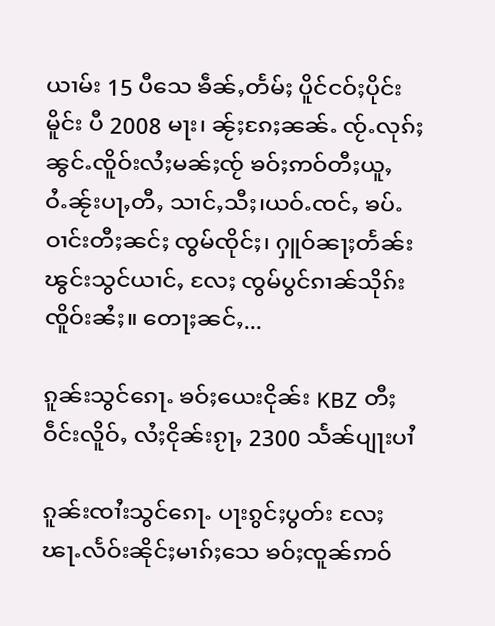ယၢမ်း 15 ပီသေ ၶဵၼ်ႇတႅမ်ႈ ပိူင်ငဝ်ႈပိုင်းမိူင်း ပီ 2008 မႃး၊ ၼႂ်ႈၵႄႈၼၼ်ႉ ၸႂ်ႉလုၵ်ႈၼွင်ႉၸိူဝ်းလႆႈမၼ်ႈၸႂ် ၶဝ်ႈဢဝ်တီႈယူႇဝႆႉၼႂ်းပႃႇတီႇ သၢင်ႇသီႈ၊ယဝ်ႉၸင်ႇ ၶပ်ႉဝၢင်းတီႈၼင်ႈ ၸွမ်ၸိုင်ႈ၊ ႁူဝ်ၼႃႈတႅၼ်းၽွင်းသွင်ယၢင်ႇ လႄႈ ၸွမ်ပွင်ၵၢၼ်သိုၵ်း ၸိူဝ်းၼႆႈ။ တေႃႈၼင်ႇ...

ၵူၼ်းသွင်ၵေႃႉ ၶဝ်ႈယေးငိုၼ်း KBZ တီႈဝဵင်းလိူဝ်ႇ လႆႈငိုၼ်းၵႂႃႇ 2300 သႅၼ်ပျႃးပၢႆ

ၵူၼ်းၸၢႆးသွင်ၵေႃႉ ပႃးၵွင်ႈပွတ်း လႄႈ ၽႃႉလႅဝ်းၼိုင်ႈမၢၵ်ႈသေ ၶဝ်ႈၸူၼ်ဢဝ်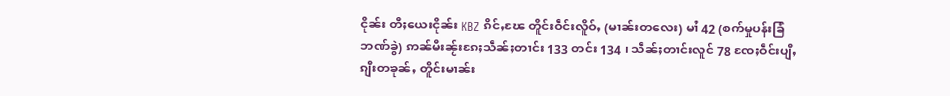ငိုၼ်း တီႈယေးငိုၼ်း KBZ ၵိင်ႇၽႄ တိူင်းဝဵင်းလိူဝ်ႇ (မၢၼ်းတလေး) မၢႆ 42 (စက်မှုပန်းခြံဘဏ်ခွဲ) ဢၼ်မီးၼႂ်းၵႄႈသဵၼ်ႈတၢင်း 133 တင်း 134 ၊ သဵၼ်ႈတၢင်းလူင် 78 ၸႄႈဝဵင်းပျီႇၵျီးတၶုၼ်ႇ တိူင်းမၢၼ်း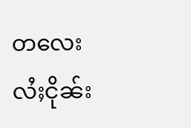တလေး လႆႈငိုၼ်း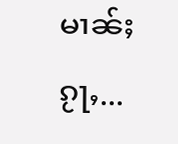မၢၼ်ႈၵႂႃႇ...